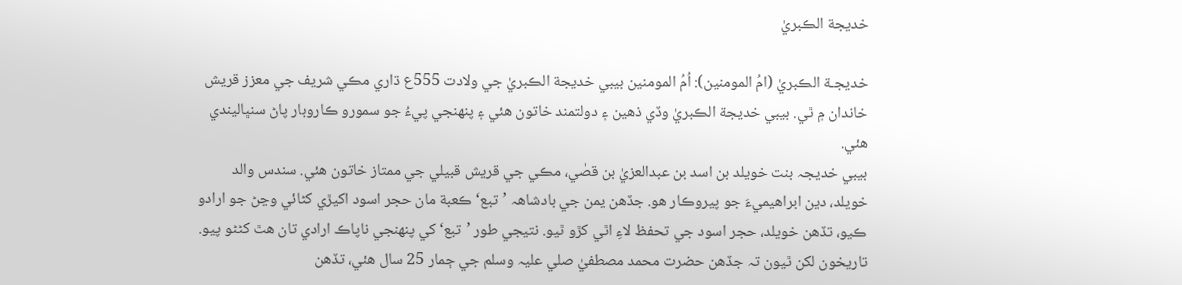خديجة الڪبريٰ

خديجـة الڪبريٰ (امُ المومنين): اُمُ المومنين بيبي خديجة الڪبريٰ جي ولادت 555ع ڌاري مڪي شريف جي معزز قريش خاندان ۾ ٿي. بيبي خديجة الڪبريٰ وڏي ذهين ۽ دولتمند خاتون هئي ۽ پنھنجي پيءُ جو سمورو ڪاروبار پاڻ سنڀاليندي هئي.
بيبي خديجہ بنت خويلد بن اسد بن عبدالعزيٰ بن قصٰي، مڪي جي قريش قبيلي جي ممتاز خاتون هئي. سندس والد خويلد، دين ابراهيميءَ جو پيروڪار هو. جڏهن يمن جي بادشاھہ ’تبع‘ڪعبة مان حجر اسود اکيڙي کڻائي وڃڻ جو ارادو ڪيو، تڏهن خويلد، حجر اسود جي تحفظ لاءِ اٿي کڙو ٿيو. نتيجي طور ’تبع‘ کي پنھنجي ناپاڪ ارادي تان هٿ کڻڻو پيو. تاريخون لکن ٿيون تہ جڏهن حضرت محمد مصطفيٰ صلي عليہ وسلم جي ڄمار 25 سال هئي، تڏهن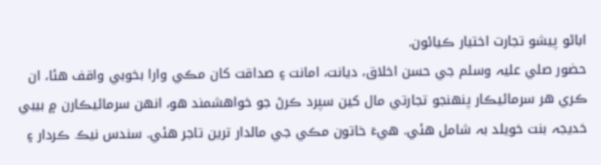اباڻو پيشو تجارت اختيار ڪيائون.
حضور صلي عليہ وسلم جي حسن اخلاق، ديانت، امانت ۽ صداقت کان مڪي وارا بخوبي واقف هئا، ان ڪري هر سرمائيڪار پنهنجو تجارتي مال کين سپرد ڪرڻ جو خواهشمند هو، انهن سرمائيڪارن ۾ بيبي خديجہ بنت خويلد بہ شامل هئي. هيءَ خاتون مڪي جي مالدار ترين تاجر هئي. سندس نيڪ ڪردار ۽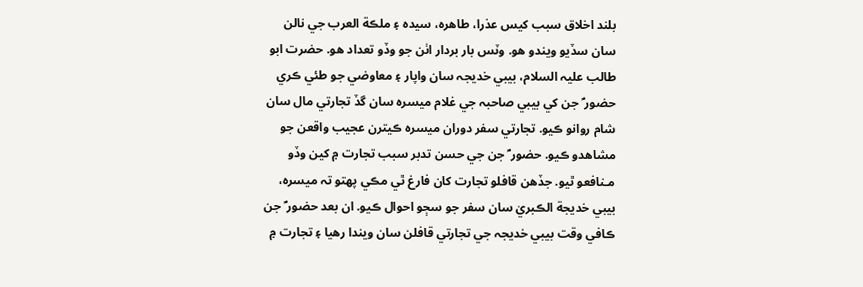بلند اخلاق سبب کيس عذرا، طاهره، سيده ۽ ملڪة العرب جي نالن سان سڏيو ويندو هو. وٽس بار بردار اٺن جو وڏو تعداد هو. حضرت ابو طالب عليہ السلام، بيبي خديجہ سان واپار ۽ معاوضي جو طئي ڪري حضور ؐ جن کي بيبي صاحبہ جي غلام ميسره سان گڏ تجارتي مال سان شام روانو ڪيو. تجارتي سفر دوران ميسره ڪيترن عجيب واقعن جو مشاهدو ڪيو. حضور ؐ جن جي حسن تدبر سبب تجارت ۾ کين وڏو مـنافعو ٿيو. جڏهن قافلو تجارت کان فارغ ٿي مڪي پهتو تہ ميسره، بيبي خديجة الڪبريٰ سان سفر جو سڄو احوال ڪيو. ان بعد حضور ؐ جن ڪافي وقت بيبي خديجہ جي تجارتي قافلن سان ويندا رهيا ۽ تجارت ۾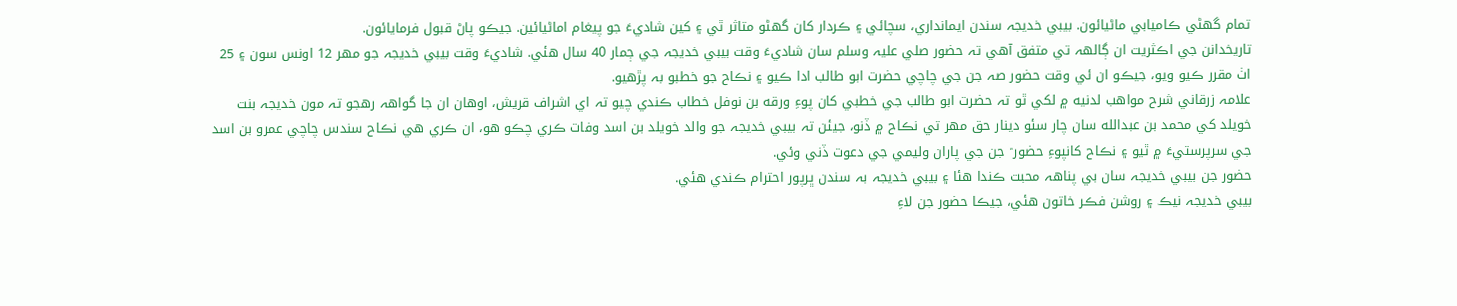تمام گهڻي ڪاميابي ماڻيائون. بيبي خديجہ سندن ايمانداري، سچائي ۽ ڪردار کان گهڻو متاثر ٿي ۽ کين شاديءَ جو پيغام اماڻيائين. جيڪو پاڻ قبول فرمايائون.
تاريخدانن جي اڪثريت ان ڳالھہ تي متفق آهي تہ حضور صلي عليہ وسلم سان شاديءَ وقت بيبي خديجہ جي ڄمار 40 سال هئي. شاديءَ وقت بيبي خديجہ جو مھر 12 اونس سون ۽ 25 اٺ مقرر ڪيو ويو، جيڪو ان ئي وقت حضور صہ جن جي چاچي حضرت ابو طالب ادا ڪيو ۽ نڪاح جو خطبو بہ پڙهيو.
علامہ زرقاني شرح مواهب لدنيه ۾ لکي ٿو تہ حضرت ابو طالب جي خطبي کان پوءِ ورقه بن نوفل خطاب ڪندي چيو تہ اي اشراف قريش، اوهان ان جا گواھہ رهجو تہ مون خديجہ بنت خويلد کي محمد بن عبدالله سان چار سئو دينار حق مھر تي نڪاح ۾ ڏنو، جيئن تہ بيبي خديجہ جو والد خويلد بن اسد وفات ڪري چڪو هو، ان ڪري هي نڪاح سندس چاچي عمرو بن اسد جي سرپرستيءَ ۾ ٿيو ۽ نڪاح کانپوءِ حضور ؐ جن جي پاران وليمي جي دعوت ڏني وئي.
حضور جن بيبي خديجہ سان بي پناھہ محبت ڪندا هئا ۽ بيبي خديجہ بہ سندن ڀرپور احترام ڪندي هئي.
بيبي خديجہ نيڪ ۽ روشن فڪر خاتون هئي، جيڪا حضور جن لاءِ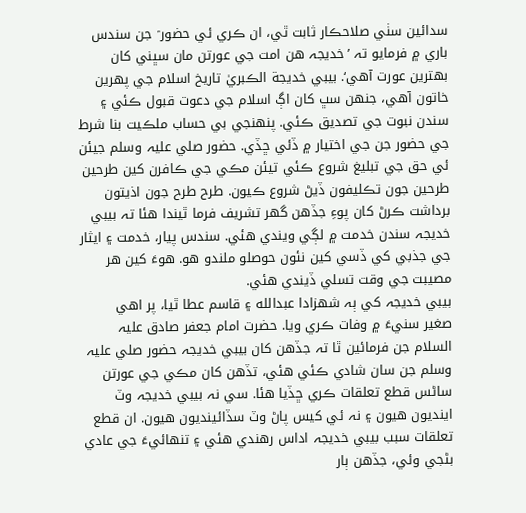سدائين سٺي صلاحڪار ثابت ٿي، ان ڪري ئي حضور ؐ جن سندس باري ۾ فرمايو تہ ’خديجہ هن امت جي عورتن مان سڀني کان بھترين عورت آهي‘. بيبي خديجة الڪبريٰ تاريخ اسلام جي پهرين خاتون آهي، جنهن سڀ کان اڳ اسلام جي دعوت قبول ڪئي ۽ سندن نبوت جي تصديق ڪئي. پنھنجي بي حساب ملڪيت بنا شرط جي حضور جن جي اختيار ۾ ڏئي ڇڏي. حضور صلي عليہ وسلم جيئن ئي حق جي تبليغ شروع ڪئي تيئن مڪي جي ڪافرن کين طرحين طرحين جون تڪليفون ڏيڻ شروع ڪيون. طرح طرح جون اذيتون برداشت ڪرڻ کان پوءِ جڏهن گهر تشريف فرما ٿيندا هئا تہ بيبي خديجہ سندن خدمت ۾ لڳي ويندي هئي. سندس پيار، خدمت ۽ ايثار جي جذبي کي ڏسي کين نئون حوصلو ملندو هو. هوءَ کين هر مصيبت جي وقت تسلي ڏيندي هئي.
بيبي خديجہ کي ٻہ شھزادا عبدالله ۽ قاسم عطا ٿيا، پر اهي
صغير سنيءَ ۾ وفات ڪري ويا. حضرت امام جعفر صادق عليہ السلام جن فرمائين ٿا تہ جڏهن کان بيبي خديجہ حضور صلي عليہ وسلم جن سان شادي ڪئي هئي، تڏهن کان مڪي جي عورتن ساڻس قطع تعلقات ڪري ڇڏيا هئا. سي نہ بيبي خديجہ وٽ اينديون هيون ۽ نہ ئي کيس پاڻ وٽ سڏائينديون هيون. ان قطع تعلقات سبب بيبي خديجہ اداس رهندي هئي ۽ تنهائيءَ جي عادي بڻجي وئي، جڏهن ٻار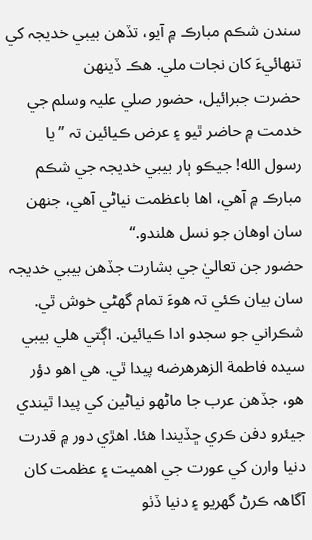سندن شڪم مبارڪ ۾ آيو، تڏهن بيبي خديجہ کي تنهائيءَ کان نجات ملي. هڪ ڏينهن
حضرت جبرائيل، حضور صلي عليہ وسلم جي خدمت ۾ حاضر ٿيو ۽ عرض ڪيائين تہ ”يا رسول الله! جيڪو ٻار بيبي خديجہ جي شڪم مبارڪ ۾ آهي، اها باعظمت نياڻي آهي، جنهن سان اوهان جو نسل هلندو.“
حضور جن تعاليٰ جي بشارت جڏهن بيبي خديجہ سان بيان ڪئي تہ هوءَ تمام گهڻي خوش ٿي. شڪراني جو سجدو ادا ڪيائين. اڳتي هلي بيبي سيده فاطمة الزهرهرضه پيدا ٿي. هي اهو دؤر هو، جڏهن عرب جا ماڻهو نياڻين کي پيدا ٿيندي جيئرو دفن ڪري ڇڏيندا هئا. اهڙي دور ۾ قدرت دنيا وارن کي عورت جي اهميت ۽ عظمت کان آگاھہ ڪرڻ گهريو ۽ دنيا ڏٺو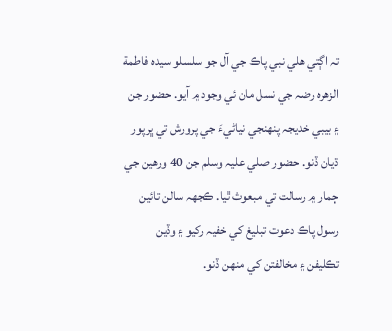تہ اڳتي هلي نبي پاڪ جي آل جو سلسلو سيده فاطمة الزهره رضہ جي نسل مان ئي وجود ۾ آيو. حضور جن ۽ بيبي خديجہ پنھنجي نياڻيءَ جي پرورش تي ڀرپور ڌيان ڏنو. حضور صلي عليہ وسلم جن 40 ورهين جي ڄمار ۾ رسالت تي مبعوث ٿيا. ڪجهہ سالن تائين رسول پاڪ دعوت تبليغ کي خفيہ رکيو ۽ وڏين تڪليفن ۽ مخالفتن کي منهن ڏنو.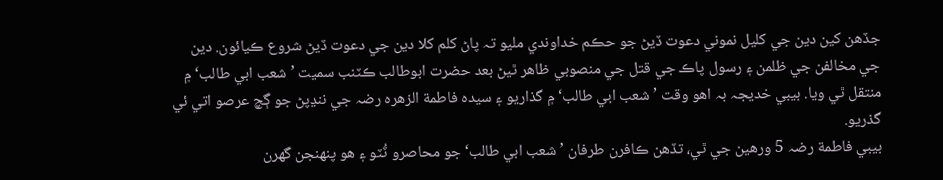جڏهن کين دين جي کليل نموني دعوت ڏيڻ جو حڪم خداوندي مليو تہ پاڻ کلم کلا دين جي دعوت ڏيڻ شروع ڪيائون. دين جي مخالفن جي ظلمن ۽ رسول پاڪ جي قتل جي منصوبي ظاهر ٿيڻ بعد حضرت ابوطالب ڪٽنب سميت ’شعب ابي طالب‘ ۾ منتقل ٿي ويا. بيبي خديجہ بہ اهو وقت ’شعب ابي طالب‘ ۾ گذاريو ۽ سيده فاطمة الزهره رضہ جي ننڍپڻ جو ڳچ عرصو اتي ئي گذريو.
بيبي فاطمة رضہ 5 ورهين جي ٿي، تڏهن ڪافرن طرفان ’شعب ابي طالب‘ جو محاصرو ٽُٽو ۽ هو پنهنجن گهرن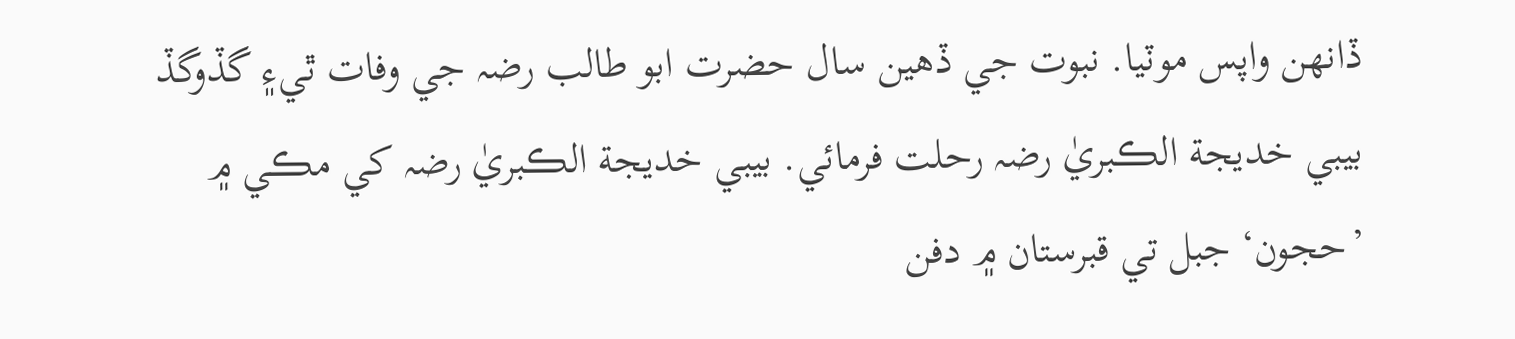ڏانهن واپس موٽيا. نبوت جي ڏهين سال حضرت ابو طالب رضہ جي وفات ٿي۽ گڏوگڏ بيبي خديجة الڪبريٰ رضہ رحلت فرمائي. بيبي خديجة الڪبريٰ رضہ کي مڪي ۾ ’حجون‘ جبل تي قبرستان ۾ دفن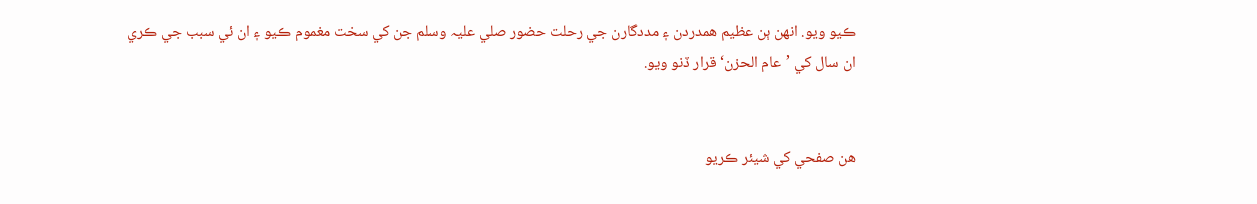ڪيو ويو. انهن ٻن عظيم همدردن ۽ مددگارن جي رحلت حضور صلي عليہ وسلم جن کي سخت مغموم ڪيو ۽ ان ئي سبب جي ڪري ان سال کي ’عام الحزن‘ قرار ڏنو ويو.


هن صفحي کي شيئر ڪريو